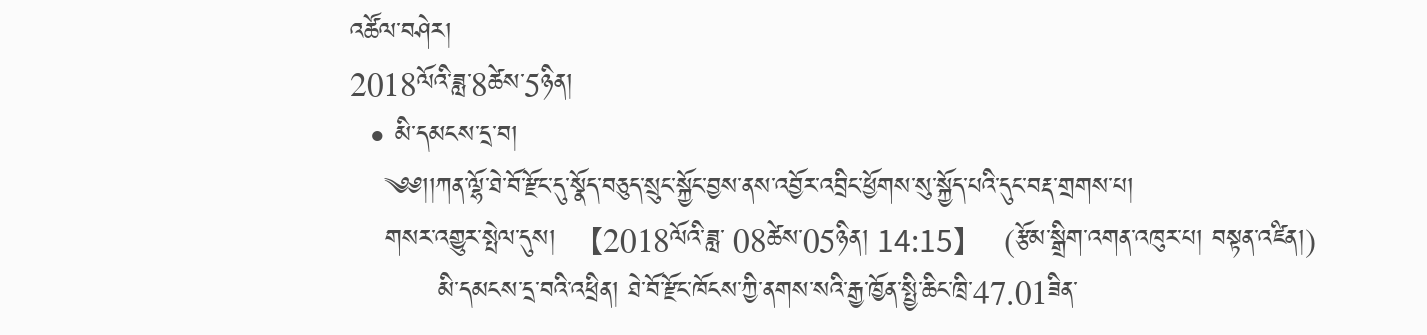འཚོལ་བཤེར།
2018ལོའི་ཟླ་8ཚེས་5ཉིན།
  • མི་དམངས་དྲ་བ།
    ༄༅།།ཀན་ལྷོ་ཐེ་བོ་རྫོང་དུ་སྣོད་བཅུད་སྲུང་སྐྱོང་བྱས་ནས་འབྱོར་འབྲིང་ཕྱོགས་སུ་སྐྱོད་པའི་དུང་བརྡ་གྲགས་པ།
    གསར་འགྱུར་སྤེལ་དུས།  【2018ལོའི་ཟླ་ 08ཚེས་05ཉིན། 14:15】   (རྩོམ་སྒྲིག་འགན་འཁུར་པ། བསྟན་འཛིན།)
          མི་དམངས་དྲ་བའི་འཕྲིན། ཐེ་བོ་རྫོང་ཁོངས་ཀྱི་ནགས་སའི་རྒྱ་ཁྱོན་སྤྱི་ཆིང་ཁྲི་47.01ཟིན་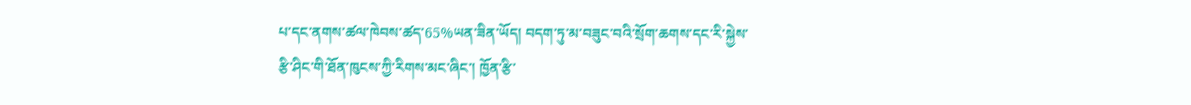པ་དང་ནགས་ཚལ་ཁེབས་ཚད་65%ཡན་ཟིན་ཡོད། བདག་ཏུ་མ་བཟུང་བའི་སྲོག་ཆགས་དང་རི་སྐྱེས་རྩི་ཤིང་གི་ཐོན་ཁུངས་ཀྱི་རིགས་མང་ཞིང་། ཁྱོན་རྩི་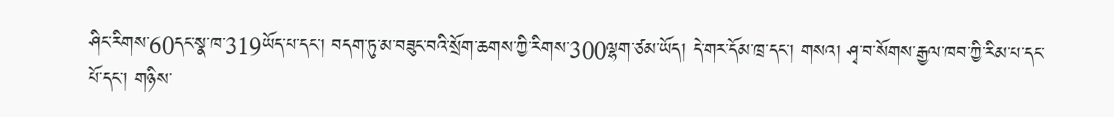ཤིང་རིགས་60དང་སྣ་ཁ་319ཡོད་པ་དང་། བདག་ཏུ་མ་བཟུང་བའི་སྲོག་ཆགས་ཀྱི་རིགས་300ལྷག་ཙམ་ཡོད། དེ་གར་དོམ་ཁྲ་དང་། གསའ། ཤྭ་བ་སོགས་རྒྱལ་ཁབ་ཀྱི་རིམ་པ་དང་པོ་དང་། གཉིས་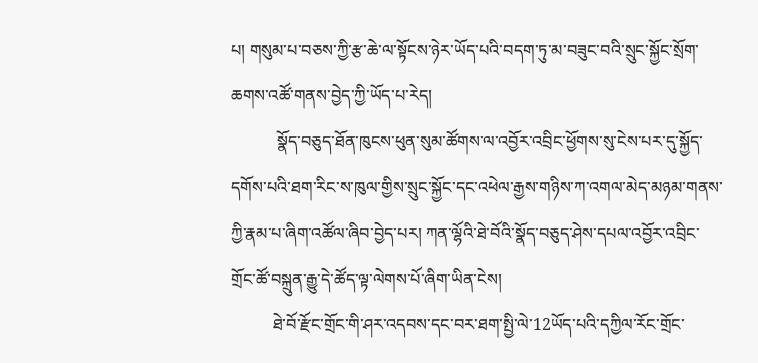པ། གསུམ་པ་བཅས་ཀྱི་རྩ་ཆེ་ལ་སྟོངས་ཉེར་ཡོད་པའི་བདག་ཏུ་མ་བཟུང་བའི་སྲུང་སྐྱོང་སྲོག་ཆགས་འཚོ་གནས་བྱེད་ཀྱི་ཡོད་པ་རེད།
           སྣོད་བཅུད་ཐོན་ཁུངས་ཕུན་སུམ་ཚོགས་ལ་འབྱོར་འབྲིང་ཕྱོགས་སུ་ངེས་པར་དུ་སྐྱོད་དགོས་པའི་ཐག་རིང་ས་ཁུལ་གྱིས་སྲུང་སྐྱོང་དང་འཕེལ་རྒྱས་གཉིས་ཀ་འགལ་མེད་མཉམ་གནས་ཀྱི་རྣམ་པ་ཞིག་འཚོལ་ཞིབ་བྱེད་པར། ཀན་ལྷོའི་ཐེ་བོའི་སྣོད་བཅུད་ཤེས་དཔལ་འབྱོར་འབྲིང་གྲོང་ཚོ་བསྐྲུན་རྒྱུ་དེ་ཚོད་ལྟ་ལེགས་པོ་ཞིག་ཡིན་ངེས།
          ཐེ་བོ་རྫོང་གྲོང་གི་ཤར་འདབས་དང་བར་ཐག་སྤྱི་ལེ་12ཡོད་པའི་དཀྱིལ་རོང་གྲོང་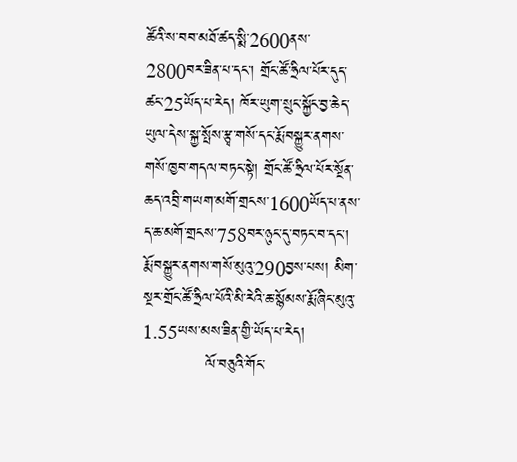ཚོའི་ས་བབ་མཐོ་ཚད་སྨི་2600ནས་2800བར་ཟིན་པ་དང་། གྲོང་ཚོ་ཧྲིལ་པོར་དུད་ཚང་25ཡོད་པ་རེད། ཁོར་ཡུག་སྲུང་སྐྱོང་བྱ་ཆེད་ཡུལ་དེས་སྐྱ་སྤོས་རྩྭ་གསོ་དང་རྨོ་བསྐྱུར་ནགས་གསོ་ཁྱབ་གདལ་བཏང་སྟེ། གྲོང་ཚོ་ཧྲིལ་པོར་སྔོན་ཆད་འབྲི་གཡག་མགོ་གྲངས་1600ཡོད་པ་ནས་ད་ཆ་མགོ་གྲངས་758བར་ཉུང་དུ་བཏང་བ་དང་། རྨོ་བསྐྱུར་ནགས་གསོ་མུའུ་290བྱས་པས། མིག་སྔར་གྲོང་ཚོ་ཧྲིལ་པོའི་མི་རེའི་ཆ་སྙོམས་རྨོ་ཞིང་མུའུ་1.55ཡས་མས་ཟིན་གྱི་ཡོད་པ་རེད།
            ལོ་བཅུའི་གོང་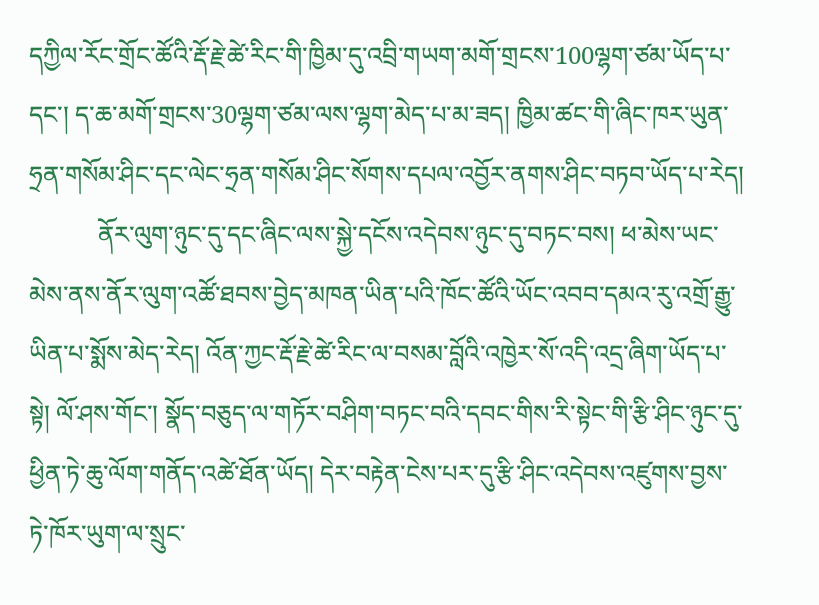དཀྱིལ་རོང་གྲོང་ཚོའི་རྡོ་རྗེ་ཚེ་རིང་གི་ཁྱིམ་དུ་འབྲི་གཡག་མགོ་གྲངས་100ལྷག་ཙམ་ཡོད་པ་དང་། ད་ཆ་མགོ་གྲངས་30ལྷག་ཙམ་ལས་ལྷག་མེད་པ་མ་ཟད། ཁྱིམ་ཚང་གི་ཞིང་ཁར་ཡུན་ཧྲན་གསོམ་ཤིང་དང་ལེང་ཧྲན་གསོམ་ཤིང་སོགས་དཔལ་འབྱོར་ནགས་ཤིང་བཏབ་ཡོད་པ་རེད།
           ནོར་ལུག་ཉུང་དུ་དང་ཞིང་ལས་སྐྱེ་དངོས་འདེབས་ཉུང་དུ་བཏང་བས། ཕ་མེས་ཡང་མེས་ནས་ནོར་ལུག་འཚོ་ཐབས་བྱེད་མཁན་ཡིན་པའི་ཁོང་ཚོའི་ཡོང་འབབ་དམའ་རུ་འགྲོ་རྒྱུ་ཡིན་པ་སྨོས་མེད་རེད། འོན་ཀྱང་རྡོ་རྗེ་ཚེ་རིང་ལ་བསམ་བློའི་འཁྱེར་སོ་འདི་འདྲ་ཞིག་ཡོད་པ་སྟེ། ལོ་ཤས་གོང་། སྣོད་བཅུད་ལ་གཏོར་བཤིག་བཏང་བའི་དབང་གིས་རི་སྟེང་གི་རྩི་ཤིང་ཉུང་དུ་ཕྱིན་ཏེ་ཆུ་ལོག་གནོད་འཚེ་ཐོན་ཡོད། དེར་བརྟེན་ངེས་པར་དུ་རྩི་ཤིང་འདེབས་འཛུགས་བྱས་ཏེ་ཁོར་ཡུག་ལ་སྲུང་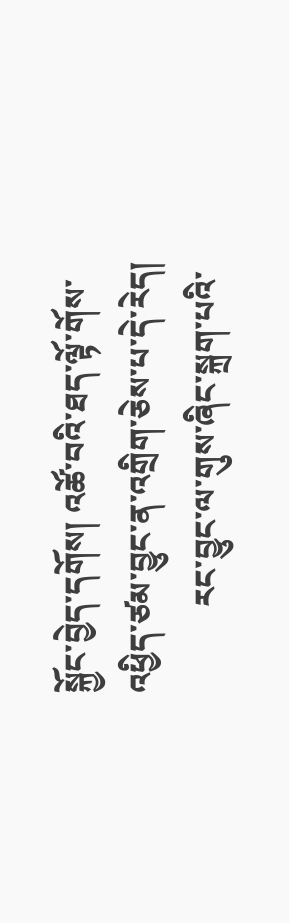སྐྱོང་བྱེད་དགོས། འཚོ་བའི་ཐད་ལྟོ་གོས་འཕྱིད་ཙམ་བྱུང་ན་འགྲིག་ཅེས་པ་དེ་རེད།
           རང་བྱུང་ལ་གུས་ཞིང་སྐྲག་པའི་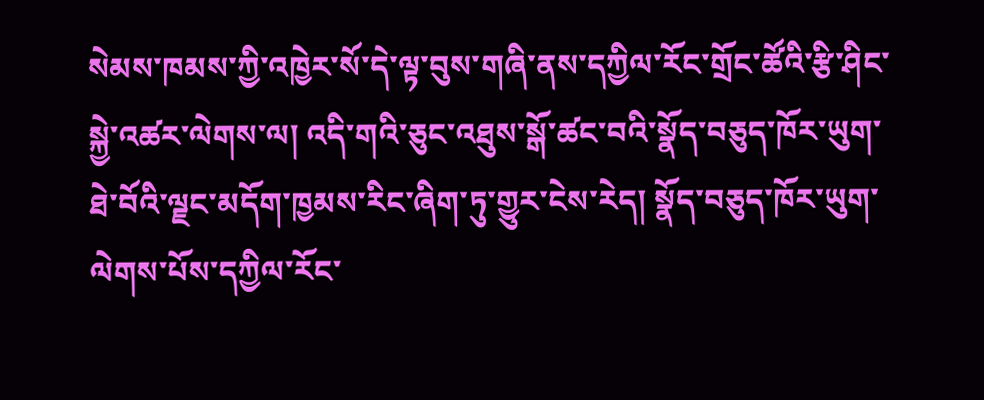སེམས་ཁམས་ཀྱི་འཁྱེར་སོ་དེ་ལྟ་བུས་གཞི་ནས་དཀྱིལ་རོང་གྲོང་ཚོའི་རྩི་ཤིང་སྐྱེ་འཚར་ལེགས་ལ། འདི་གའི་ཅུང་འཐུས་སྒོ་ཚང་བའི་སྣོད་བཅུད་ཁོར་ཡུག་ཐེ་བོའི་ལྗང་མདོག་ཁྱམས་རིང་ཞིག་ཏུ་གྱུར་ངེས་རེད། སྣོད་བཅུད་ཁོར་ཡུག་ལེགས་པོས་དཀྱིལ་རོང་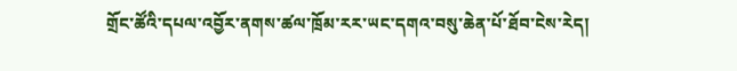གྲོང་ཚོའི་དཔལ་འབྱོར་ནགས་ཚལ་ཁྲོམ་རར་ཡང་དགའ་བསུ་ཆེན་པོ་ཐོབ་ངེས་རེད།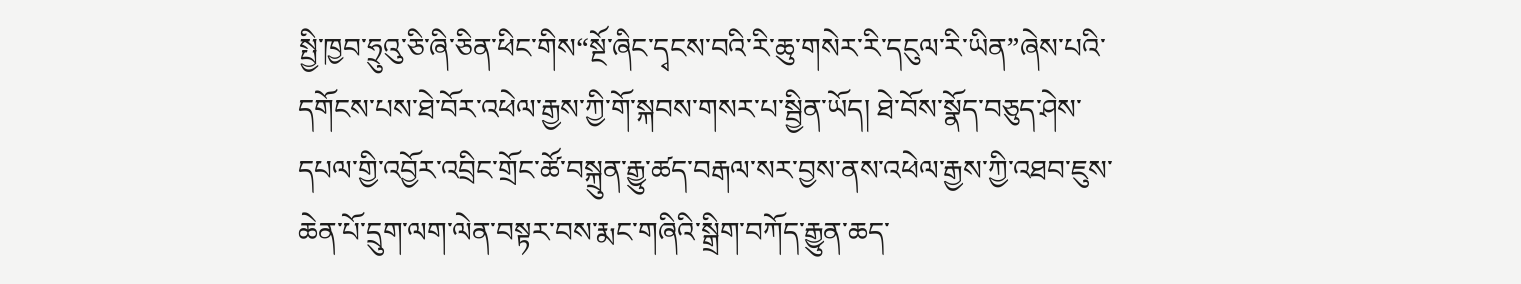སྤྱི་ཁྱབ་ཧྲུའུ་ཅི་ཞི་ཅིན་ཕིང་གིས“སྔོ་ཞིང་དྭངས་བའི་རི་ཆུ་གསེར་རི་དངུལ་རི་ཡིན”ཞེས་པའི་དགོངས་པས་ཐེ་བོར་འཕེལ་རྒྱས་ཀྱི་གོ་སྐབས་གསར་པ་སྦྱིན་ཡོད། ཐེ་བོས་སྣོད་བཅུད་ཤེས་དཔལ་གྱི་འབྱོར་འབྲིང་གྲོང་ཚོ་བསྐྲུན་རྒྱུ་ཚད་བརྒལ་སར་བྱས་ནས་འཕེལ་རྒྱས་ཀྱི་འཐབ་ཇུས་ཆེན་པོ་དྲུག་ལག་ལེན་བསྟར་བས་རྨང་གཞིའི་སྒྲིག་བཀོད་རྒྱུན་ཆད་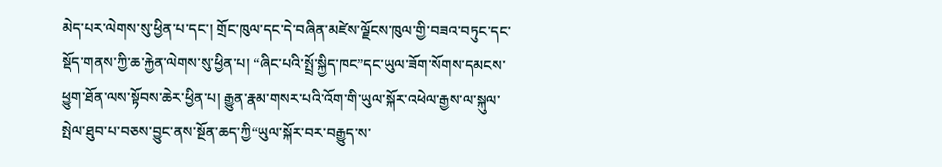མེད་པར་ལེགས་སུ་ཕྱིན་པ་དང་། གྲོང་ཁུལ་དང་དེ་བཞིན་མཛེས་ལྗོངས་ཁུལ་གྱི་བཟའ་བཏུང་དང་སྡོད་གནས་ཀྱི་ཆ་རྐྱེན་ལེགས་སུ་ཕྱིན་པ། “ཞིང་པའི་སྤྲོ་སྐྱིད་ཁང”དང་ཡུལ་ཟོག་སོགས་དམངས་ཕྱུག་ཐོན་ལས་སྟོབས་ཆེར་ཕྱིན་པ། རྒྱུན་རྣམ་གསར་པའི་འོག་གི་ཡུལ་སྐོར་འཕེལ་རྒྱས་ལ་སྐུལ་སྤེལ་ཐུབ་པ་བཅས་བྱུང་ནས་སྔོན་ཆད་ཀྱི“ཡུལ་སྐོར་བར་བརྒྱུད་ས་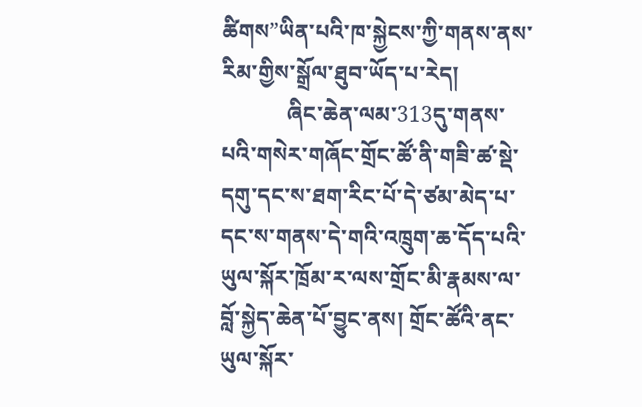ཚིགས”ཡིན་པའི་ཁ་སྐྱེངས་ཀྱི་གནས་ནས་རིམ་གྱིས་སྒྲོལ་ཐུབ་ཡོད་པ་རེད།
            ཞིང་ཆེན་ལམ་313དུ་གནས་པའི་གསེར་གཞོང་གྲོང་ཚོ་ནི་གཟི་ཚ་སྡེ་དགུ་དང་ས་ཐག་རིང་པོ་དེ་ཙམ་མེད་པ་དང་ས་གནས་དེ་གའི་འཁྲུག་ཆ་དོད་པའི་ཡུལ་སྐོར་ཁྲོམ་ར་ལས་གྲོང་མི་རྣམས་ལ་བློ་སྐྱེད་ཆེན་པོ་བྱུང་ནས། གྲོང་ཚོའི་ནང་ཡུལ་སྐོར་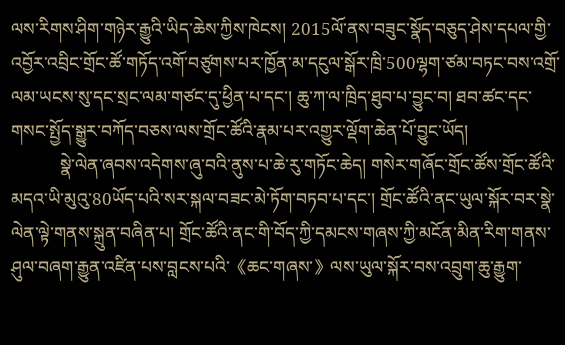ལས་རིགས་ཤིག་གཉེར་རྒྱུའི་ཡིད་ཆེས་ཀྱིས་ཁེངས། 2015ལོ་ནས་བཟུང་སྣོད་བཅུད་ཤེས་དཔལ་གྱི་འབྱོར་འབྲིང་གྲོང་ཚོ་གཏོད་འགོ་བཙུགས་པར་ཁྱོན་མ་དངུལ་སྒོར་ཁྲི་500ལྷག་ཙམ་བཏང་བས་འགྲོ་ལམ་ཡངས་སུ་དང་སྲང་ལམ་གཙང་དུ་ཕྱིན་པ་དང་། ཆུ་ཀ་ལ་ཁྲིད་ཐུབ་པ་བྱུང་བ། ཐབ་ཚང་དང་གསང་སྤྱོད་སྒྱུར་བཀོད་བཅས་ལས་གྲོང་ཚོའི་རྣམ་པར་འགྱུར་ལྡོག་ཆེན་པོ་བྱུང་ཡོད།
           སྣེ་ལེན་ཞབས་འདེགས་ཞུ་བའི་ནུས་པ་ཆེ་རུ་གཏོང་ཆེད། གསེར་གཞོང་གྲོང་ཚོས་གྲོང་ཚོའི་མདའ་ཡི་མུའུ་80ཡོད་པའི་སར་སྐལ་བཟང་མེ་ཏོག་བཏབ་པ་དང་། གྲོང་ཚོའི་ནང་ཡུལ་སྐོར་བར་སྣེ་ལེན་ལྟེ་གནས་སྐྲུན་བཞིན་པ། གྲོང་ཚོའི་ནང་གི་བོད་ཀྱི་དམངས་གཞས་ཀྱི་མངོན་མིན་རིག་གནས་ཤུལ་བཞག་རྒྱུན་འཛིན་པས་བླངས་པའི་《ཆང་གཞས་》ལས་ཡུལ་སྐོར་བས་འབྲུག་ཆུ་རྒྱུག་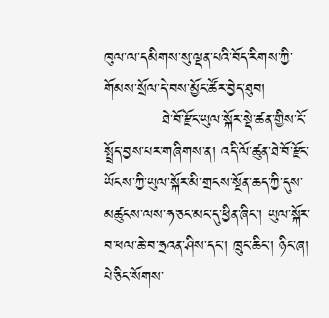ཁུལ་ལ་དམིགས་སུ་ལྡན་པའི་བོད་རིགས་ཀྱི་གོམས་སྲོལ་དེ་བས་མྱོང་ཚོར་བྱེད་ཐུབ།
           ཐེ་བོ་རྫོང་ཡུལ་སྐོར་སྡེ་ཚན་གྱིས་ངོ་སྤྲོད་བྱས་པར་གཞིགས་ན། འདི་ལོ་ཚུན་ཐེ་བོ་རྫོང་ཡོངས་ཀྱི་ཡུལ་སྐོར་མི་གྲངས་སྔོན་ཆད་ཀྱི་དུས་མཚུངས་ལས་ཧ་ཅང་མང་དུ་ཕྱིན་ཞིང་། ཡུལ་སྐོར་བ་ཕལ་ཆེ་བ་ཧྲའན་ཤིས་དང་། ཁྲུང་ཆིང་། ཉིང་ཞ། པེ་ཅིང་སོགས་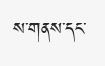ས་གནས་དང་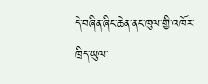དེ་བཞིན་ཞིང་ཆེན་ནང་ཁུལ་གྱི་འཁོར་ཁྲིད་ཡུལ་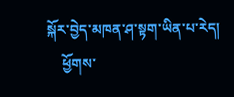སྐོར་བྱེད་མཁན་ཤ་སྟག་ཡིན་པ་རེད།
    ཕྱོགས་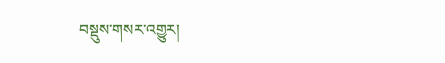བསྡུས་གསར་འགྱུར།